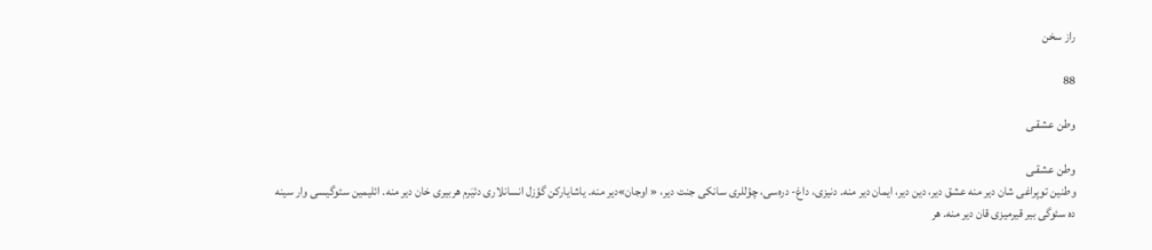راز سخن

88

وطن عشقـی

وطن عشقـی
وطنین توپراغی شان دیر منه عشق دیر، دین دیر، ایمان دیر منه. دنیزی، داغ- دره‌سی، چؤللری‌ سانکی جنت دیر، « اوجان»دیر منه. یاشایارکن گؤزل انسانلاری دئیَرم هربیری خان دیر منه. ائلیمین سئوگیسی وار سینه ده سئوگی بیر قیرمیزی قان دیر منه. هر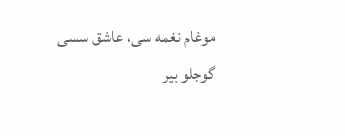موغام نغمه سی، عاشق سسی گوجلو بیر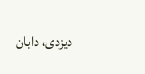دیزدی، دابان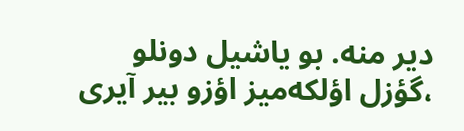دیر منه. بو یاشیل دونلو ،گؤزل اؤلکه‌میز اؤزو بیر آیری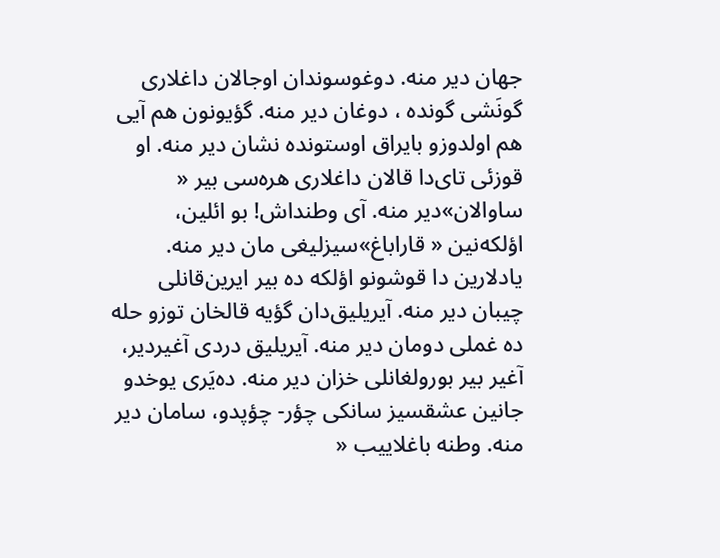جهان دیر منه. دوغوسوندان اوجالان داغلاری گونَشی گونده ، دوغان دیر منه. گؤیونون هم آیی هم اولدوزو بایراق اوستونده نشان دیر منه. او قوزئی تای‌دا قالان داغلاری هره‌سی بیر « ساوالان»دیر منه. آی وطنداش! بو ائلین، اؤلکه‌نین « قاراباغ»سیزلیغی مان دیر منه. یادلارین دا قوشونو اؤلکه ده بیر ایرین‌قانلی چیبان دیر منه. آیریلیق‌دان گؤیه قالخان توزو حله ده غملی دومان دیر منه. آیریلیق دردی آغیردیر، آغیر بیر بورولغانلی خزان دیر منه. ده‌یَری یوخدو جانین عشقسیز سانکی چؤر- چؤپدو، سامان دیر منه. وطنه باغلاییب «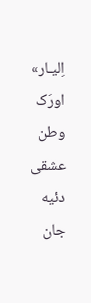اِلیـار» اورَک وطن عشقی دئیه جان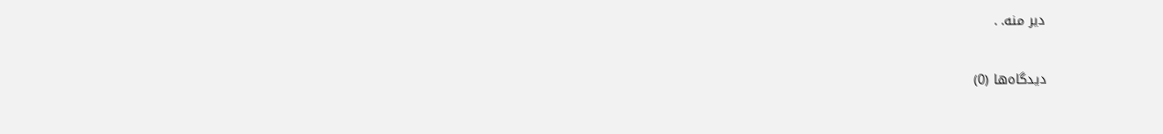دیر منه. .

دیدگاه‌ها (0)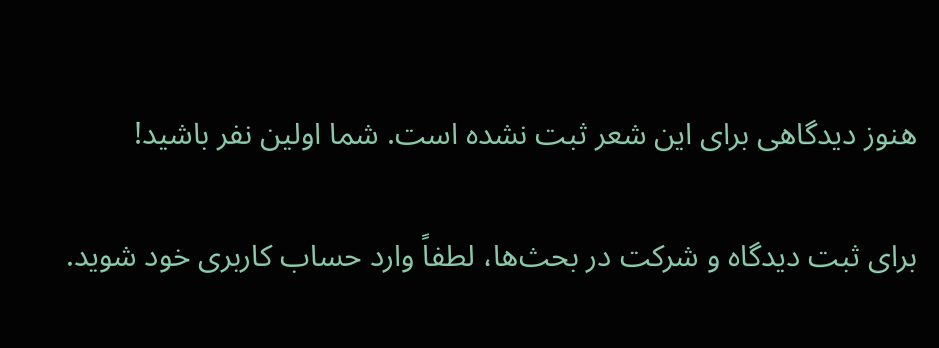هنوز دیدگاهی برای این شعر ثبت نشده است. شما اولین نفر باشید!

برای ثبت دیدگاه و شرکت در بحث‌ها، لطفاً وارد حساب کاربری خود شوید.